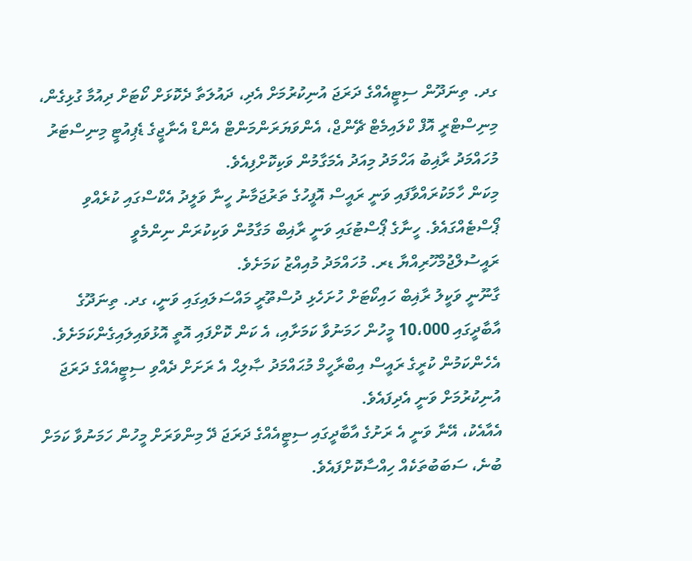ގދ. ތިނަދޫން ސިޓީއެއްގެ ދަރަޖަ އުނިކުރުމަށް އެދި، ދައުލަތާ ދެކޮޅަށް ކޯޓަށް ދިއުމާ ގުޅިގެން، މިނިސްޓްރީ އޮފް ކްލައިމެޓް ޗޭންޖް، އެންވަޔަރަންމަންޓް އެންޑް އެނާޖީގެ ޑެޕިއުޓީ މިނިސްޓަރު މުހައްމަދު ރާޣިބު އަހްމަދު މިއަދު އެމަގާމުން ވަކިކޮށްފިއެވެ.
މިކަން ހާމަކުރައްވާފައި ވަނީ ރައީސް އޮފީހުގެ ތަރުޖަމާނު ހީނާ ވަލީދު އެކްސްގައި ކުރެއްވި ޕޯސްޓެއްގައެވެ. ހީނާގެ ޕޯސްޓުގައި ވަނީ ރާޣިބް މަގާމުން ވަކިކުރަން ނިންމެވީ ރައީސުލްޖުމްހޫރިއްޔާ ޑރ. މުހައްމަދު މުއިއްޒު ކަމަށެވެ.
ގާނޫނީ ވަކީލު ރާޣިބް ހައިކޯޓަށް ހުށަހެޅި ދުސްތޫރީ މައްސަލައިގައި ވަނީ، ގދ. ތިނަދޫގެ އާބާދީގައި 10،000 މީހުން ހަމަނުވާ ކަމަށާއި، އެ ކަން ކޮށްފައި އޮތީ އޮޅުވައިލައިގެންކަމަށެވެ. އެހެންކަމުން ކުރީގެ ރައީސް އިބްރާހީމް މުޙައްމަދު ޞާލިޙް އެ ރަށަށް ދެއްވި ސިޓީއެއްގެ ދަރަޖަ އުނިކުރުމަށް ވަނީ އެދިފައެވެ.
އެއާއެކު، އޭނާ ވަނީ އެ ރަށުގެ އާބާދީގައި ސިޓީއެއްގެ ދަރަޖަ ދޭ މިންވަރަށް މީހުން ހަމަނުވާ ކަމަށް ބުނެ، ސަބަބުތަކެއް ހިއްސާކޮށްފައެވެ.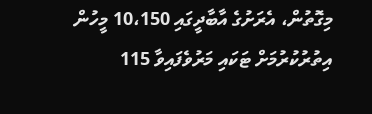މިގޮތުން، އެރަށުގެ އާބާދީގައި 10،150 މީހުން އިތުރުކުރުމަށް ޓަކައި މަރުވެފައިވާ 115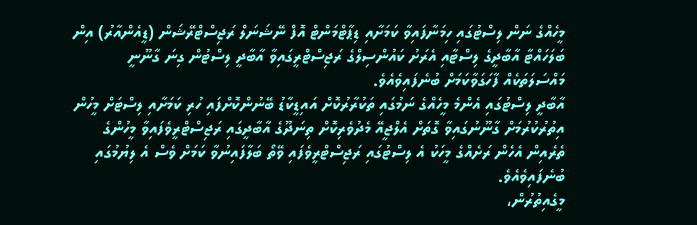މީހެއްގެ ނަން ލިސްޓުގައި ހިމަނާފައިވާ ކަމަށާއި ޑިޕާޓްމަންޓް އޮފް ނޭޝަނަލް ރަޖިސްޓްރޭޝަން (ޑީއެންއާރު) އިން ބަލަހައްޓާ އާބާދީގެ ލިސްޓާއި އެރަށު ކައުންސިލްގެ ރަޖިސްޓްރީގައިވާ އާބާދީ ލިސްޓުން ގިނަ ގާނޫނީ މައްސަލަތަކެއް ފާހަގަވާކަމަށް ބުނެފައިވެއެވެ.
އާބާދީ ލިސްޓުގައި އެންމެ މީހެއްގެ ނަމުގައި ތަކުރާރުކޮށް އައިޑީކާޑު ބޭނުންކޮށްފައި ހުރި ކަމަށާއި ލިސްޓަށް މީހުން އިތުރުކުރުމަށް ގާނޫނުގައިވާ ގޮތަށް އެލްޖީއޭ މެދުވެރިކޮށް ތިނަދޫގެ އާބާދީގައި ރަޖިސްޓްރީވެފައިވާ މީހުންގެ ތެރެއިން އެހެން ރަށެއްގެ މީހަކު އެ ލިސްޓުގައި ރަޖިސްޓްރީވެފައި ވޭތޯ ބަލާފައިނުވާ ކަމަށް ވެސް އެ ލިޔުމުގައި ބުނެފައިވެއެވެ.
މީގެއިތުރުން،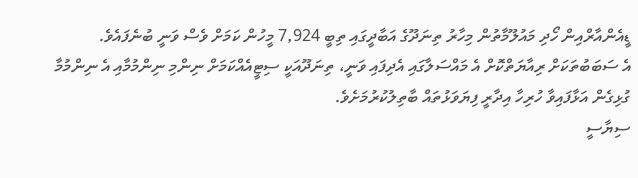ޑީއެންއާރްއިން ހޯދި މައުލޫމާތުން މިހާރު ތިނަދޫގެ އަބާދީގައި ތިބީ 7,924 މީހުން ކަމަށް ވެސް ވަނީ ބުނެފައެވެ.
އެ ސަބަބުތަކަށް ރިއާޔަތްކޮށް އެ މައްސަލާގައި އެދިފައި ވަނީ، ތިނަދޫއަކީ ސިޓީއެއްކަމަށް ނިންމި ނިންމުމާއި އެ ނިންމުމާ ގުޅިގެން އަޅާފައިވާ ހުރިހާ އިދާރީ ފިޔަވަޅުތައް ބާތިލުކުރުމަށެވެ.
ސިޔާސީ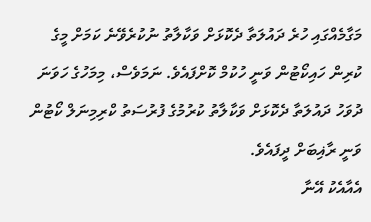މަގާމެއްގައި ހުރެ ދައުލަތާ ދެކޮޅަށް ވަކާލާތު ނުކުރެވޭނެ ކަމަށް މީގެ ކުރިން ހައިކޯޓުން ވަނީ ހުކުމް ކޮށްފައެވެ. ނަމަވެސް، މިމަހުގެ ހަވަނަ ދުވަހު ދައުލަތާ ދެކޮޅަށް ވަކާލާތު ކުރުމުގެ ފުރުސަތު ކްރިމިނަލް ކޯޓުން ވަނީ ރާޣިބަށް ދީފައެވެ.
އެއާއެކު އޭނާ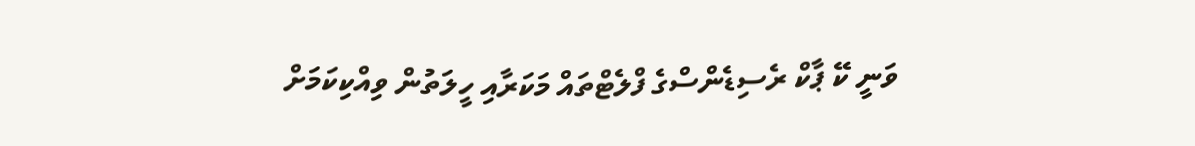ވަނީ ކޭ ޕާކް ރެސިޑެންސްގެ ފްލެޓްތައް މަކަރާއި ހީލަތުން ވިއްކިކަމަށް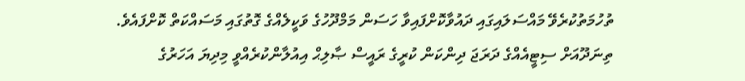ތުހުމަތުކުރެވޭ މައްސަލައިގައި ދައުވާކޮށްފައިވާ ހަސަން މަމްދޫހުގެ ވަކީލެއްގެ ގޮތުގައި މަސައްކަތް ކޮށްފައެވެ.
ތިނަދޫއަށް ސިޓީއެއްގެ ދަރަޖަ ދިންކަން ކުރީގެ ރައީސް ޞާލިޙް އިއުލާންކުރެއްވީ މިދިޔަ އަހަރުގެ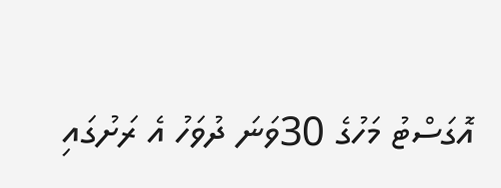އޮގަސްޓު މަހުގެ 30ވަނަ ދުވަހު އެ ރަށުގައި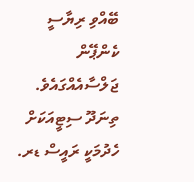ބޭއްވި ރިޔާސީ ކެންޕޭން ޖަލްސާއެއްގައެވެ.
ތިނަދޫ ސިޓީއަކަށް ހެދުމަކީ ރައީސް ޑރ.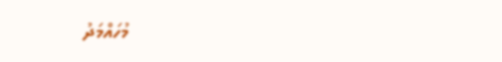މުހައްމަދު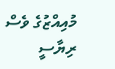މުއިއްޒުގެ ވެސް ރިޔާސީ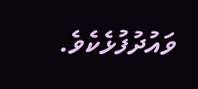ވައުދުފުޅެކެވެ.